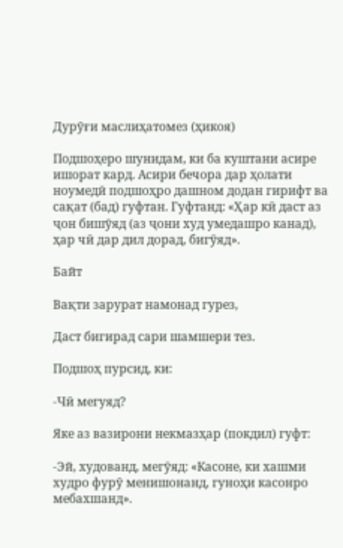Дурӯғи маслиҳатомез (ҳикоя)

Подшоҳеро шунидам, ки ба куштани асире ишорат кард. Асири бечора дар ҳолати ноумедӣ подшоҳро дашном додан гирифт ва сақат (бад) гуфтан. Гуфтанд: «Ҳар кӣ даст аз ҷон бишӯяд (аз ҷони худ умедашро канад), ҳар чӣ дар дил дорад, бигӯяд».

Байт

Вақти зарурат намонад гурез,

Даст бигирад сари шамшери тез.

Подшоҳ пурсид, ки:

-Чӣ мегуяд?

Яке аз вазирони некмазҳар (покдил) гуфт:

-Эй, худованд, мегӯяд: «Касоне, ки хашми худро фурӯ менишонанд, гуноҳи касонро мебахшанд».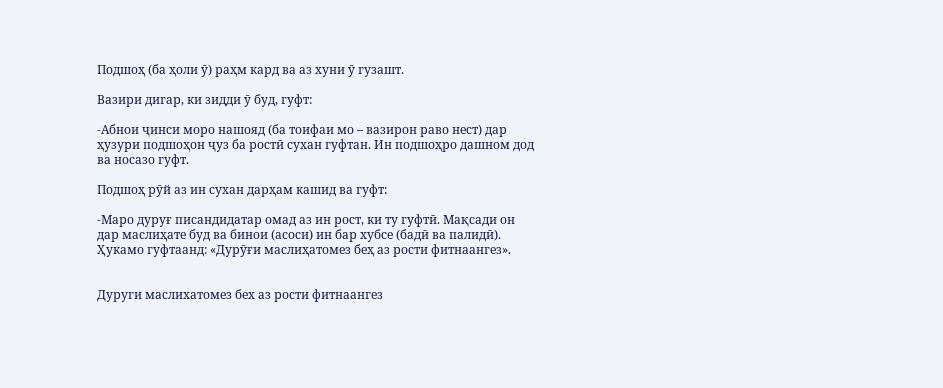Подшоҳ (ба ҳоли ӯ) раҳм кард ва аз хуни ӯ гузашт.

Вазири дигар, ки зидди ӯ буд, гуфт:

-Абнои ҷинси моро нашояд (ба тоифаи мо – вазирон раво нест) дар ҳузури подшоҳон ҷуз ба ростӣ сухан гуфтан. Ин подшоҳро дашном дод ва носазо гуфт.

Подшоҳ рӯй аз ин сухан дарҳам кашид ва гуфт:

-Маро дуруғ писандидатар омад аз ин рост, ки ту гуфтӣ. Мақсади он дар маслиҳате буд ва бинои (асоси) ин бар хубсе (бадӣ ва палидӣ). Ҳукамо гуфтаанд: «Дурӯғи маслиҳатомез беҳ аз рости фитнаангез».


Дуруги маслихатомез бех аз рости фитнаангез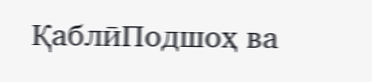ҚаблӣПодшоҳ ва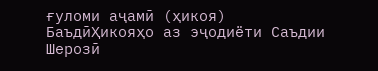ғуломи аҷамӣ (ҳикоя)
БаъдӣҲикояҳо аз эҷодиёти Саъдии Шерозӣ